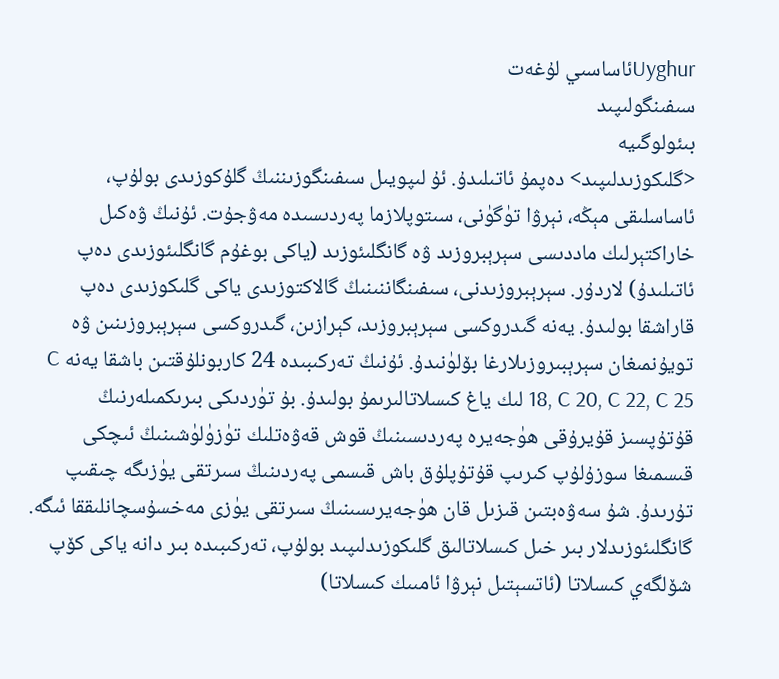Uyghurئاساسىي لۇغەت
سىفىنگولىپىد
بىئولوگىيە
<گلىكوزىدلىپىد> دەپمۇ ئاتىلىدۇ. ئۇ لىپويىل سىفىنگوزىننىڭ گلۇكوزىدى بولۇپ، ئاساسلىقى مېڭە، نېرۋا تۈگۈنى، سىتوپلازما پەردىسىدە مەۋجۇت. ئۇنىڭ ۋەكىل خاراكتېرلىك ماددىسى سېرېبروزىد ۋە گانگلىئوزىد (ياكى بوغۇم گانگلىئوزىدى دەپ ئاتىلىدۇ) لاردۇر. سېرېبروزىدنى، سىفىنگاننىنىڭ گالاكتوزىدى ياكى گلىكوزىدى دەپ قاراشقا بولىدۇ. يەنە گىدروكسى سېرېبروزىد، كېرازىن، گىدروكسى سېرېبروزىنىن ۋە تويۇنمىغان سېرېبىروزىلارغا بۆلۈنىدۇ. ئۇنىڭ تەركىبىدە 24 كاربونلۇقتىن باشقا يەنە C 18, C 20, C 22, C 25 لىك ياغ كىسلاتالىرىمۇ بولىدۇ. بۇ تۈردىكى بىرىكمىلەرنىڭ قۇتۇپسىز قۇيرۇقى ھۈجەيرە پەردىسىنىڭ قوش قەۋەتلىك تۈزۈلۈشىنىڭ ئىچكى قىسمىغا سوزۇلۇپ كىرىپ قۇتۇپلۇق باش قىسمى پەردىنىڭ سىرتقى يۈزىگە چىقىپ تۇرىدۇ. شۇ سەۋەبتىن قىزىل قان ھۈجەيرىسىنىڭ سىرتقى يۈزى مەخسۇسچانلىققا ئىگە. گانگلىئوزىدلار بىر خىل كىسلاتالىق گلىكوزىدلىپىد بولۇپ، تەركىبىدە بىر دانە ياكى كۆپ شۆلگەي كىسلاتا (ئاتسېتىل نېرۋا ئامىىك كىسلاتا)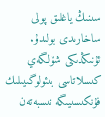سىنىڭ ياغلىق پولى ساخارىدى بولىدۇ. ئۇنىڭدىكى شۆلگەي كىسلاتاسى بىئولوگىيىلىك فۇنكىسىيىگە نىسبەتەن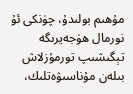مۇھىم بولىدۇ، چۈنكى ئۇ نورمال ھۈجەيرىگە تېگىشىپ تورمۇزلاش بىلەن مۇناسىۋەتلىك،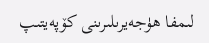لىمفا ھۈجەيرىلىرىنى كۆپەيتىپ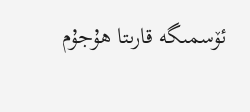ئۆسمىگە قارىتا ھۇجۇم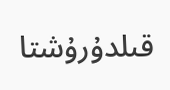قىلدۇرۇشتا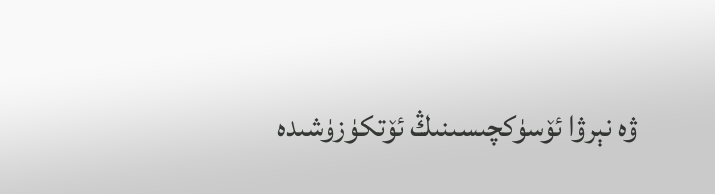ۋە نېرۋا ئۆسۈكچىسىنىڭ ئۆتكۈزۈشىدە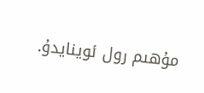مۇھىم رول ئوينايدۇ.